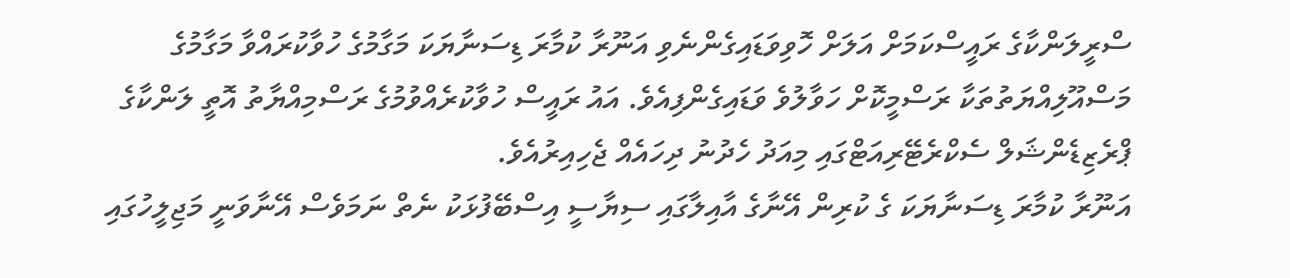ސްރީލަންކާގެ ރައީސްކަމަށް އަލަށް ހޮވިވަޑައިގެންނެވި އަނޫރާ ކުމާރަ ޑިސަނާޔަކަ މަގާމުގެ ހުވާކުރައްވާ މަގާމުގެ މަސްއޫލިއްޔަތުތަކާ ރަސްމީކޮށް ހަވާލުވެ ވަޑައިގެންފިއެވެ. އައު ރައީސް ހުވާކުރެއްވުމުގެ ރަސްމިއްޔާތު އޮތީ ލަންކާގެ ޕްރެޒިޑެންޝަލް ސެކްރެޓޭރިއަޓްގައި މިއަދު ހެދުނު ދިހައެއް ޖެހިއިރުއެވެ.
އަނޫރާ ކުމާރަ ޑިސަނާޔަކަ ގެ ކުރިން އޭނާގެ އާއިލާގައި ސިޔާސީ އިސްބޭފުޅަކު ނެތް ނަމަވެސް އޭނާވަނީ މަޖިލީހުގައި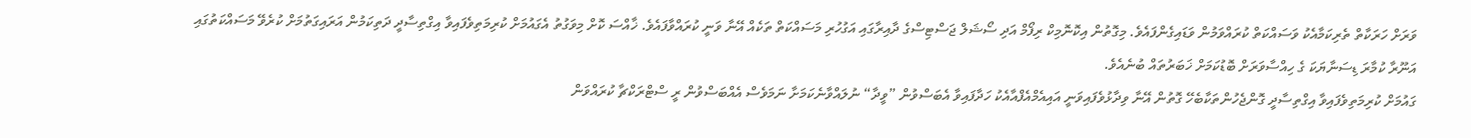ވަރަށް ހަރަކާތް ތެރިކަމާއެކު ވަސައްކަތް ކުރައްވަމުން ވަޑައިގެންފައެވެ. މިގޮތުން އިކޮނޮމިކް ރިފޯމް އަދި ސޯޝަލް ޖަސްޓިސްގެ ދާއިރާގައި އަގުހުރި މަސައްކަތް ތަކެއް އޭނާ ވަނީ ކުރައްވާފައެވެ. ޚާއްސަ ކޮށް މިވަގުތު އެގައުމަށް ކުރިމަތިވެފައިވާ އިގްތިސާދީ ދަތިކަމުން އަރައިގަތުމަށް ކުރެވޭ މަސައްކަތުގައި އަނޫރާ ކުމާރަ ޑިސަނާޔަކަ ގެ ހިއްސާވަރަށް ބޮޑުކަމަށް ޚަބަރުތައް ބުނެއެވެ.
ގައުމަށް ކުރިމަތިވެފައިވާ އިގްތިސާދީ ގޮންޖެހުންތަކާބެހޭ ގޮތުން އޭނާ ވިދާޅުވެފައިވަނީ އައިއެމްއެފްއާއެކު ހަދާފައިވާ އެބަސްވުން ”ވީދާ“ ނުލައްވާނެކަމަށާ ނަމަވެސް އެއްބަސްވުން ރީ ސްޓްރަކްޗާ ކުރައްވަން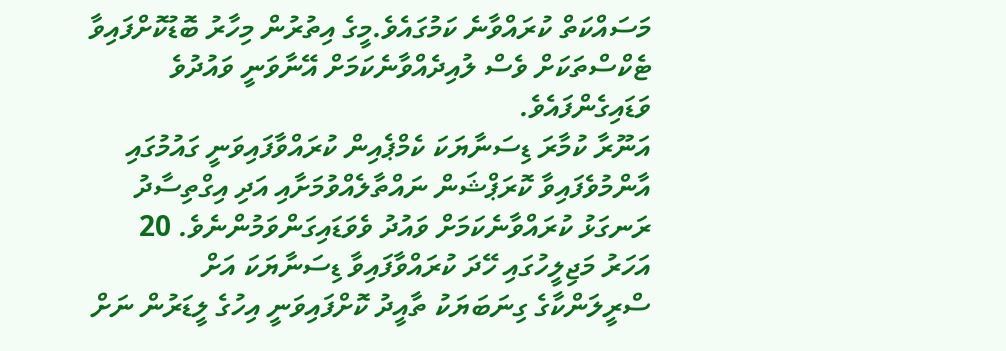މަސައްކަތް ކުރައްވާނެ ކަމުގައެވެ.މީގެ އިތުރުން މިހާރު ބޮޑުކޮށްފައިވާ ޓެކްސްތަކަށް ވެސް ލުއިދެއްވާނެކަމަށް އޭނާވަނީ ވައުދުވެ ވަޑައިގެންފައެވެ.
އަނޫރާ ކުމާރަ ޑިސަނާޔަކަ ކެމްޕެއިން ކުރައްވާފައިވަނީ ގައުމުގައި އާންމުވެފައިވާ ކޮރަޕްޝަން ނައްތާލެއްވުމަށާއި އަދި އިގްތިސާދު ރަނގަޅު ކުރައްވާނެކަމަށް ވައުދު ވެވަޑައިގަންވަމުންނެވެ. 20 އަހަރު މަޖިލީހުގައި ހޭދަ ކުރައްވާފައިވާ ޑިސަނާޔަކަ އަށް ސްރީލަންކާގެ ގިނަބަޔަކު ތާއީދު ކޮށްފައިވަނީ އިހުގެ ލީޑަރުން ނަށް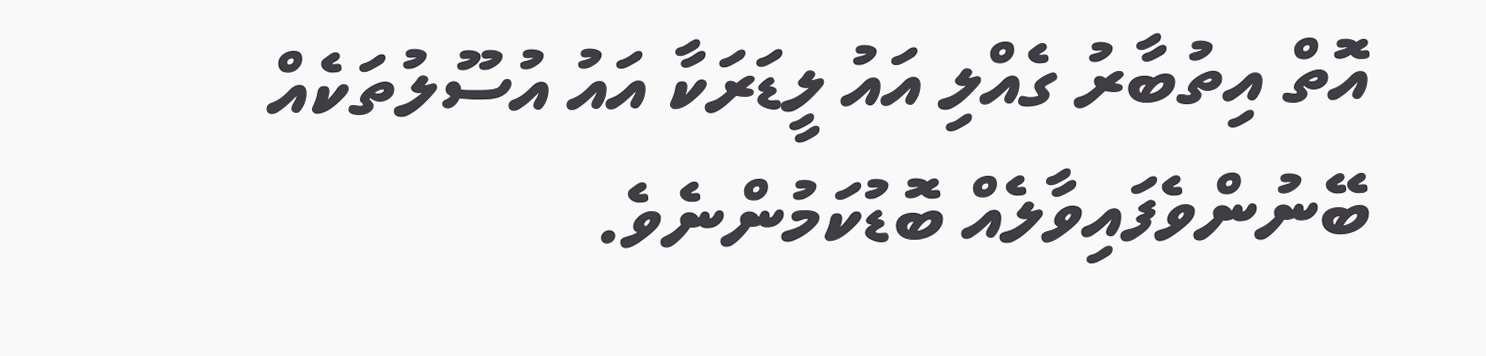އޮތް އިތުބާރު ގެއްލި އައު ލީޑަރަކާ އައު އުސޫލުތަކެއް ބޭނުންވެފައިވާލެއް ބޮޑުކަމުންނެވެ.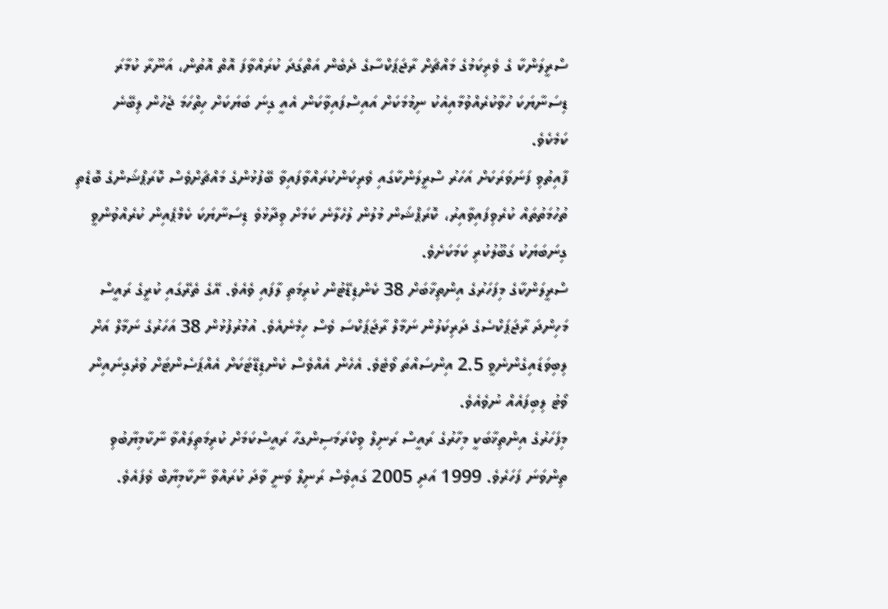ސްރީލަންކާ ގެ ވެރިކަމުގެ މައްޗަށް ރާޖަޕަކްސާގެ ދެބެން އަތްގަދަ ކުރައްވާފަ އޮތް އޮތުން، އަނޫރާ ކުމާރަ ޑިސަނާޔަކަ ހުވާކުރެއްވުމާއިއެކު ނިމުމަކަށް އައިސްފައިވާކަން އެއީ ގިނަ ބަޔަކަށް ހިތްހަމަ ޖެހުން ލިބޭނެ ކަމެކެވެ.
ފާއިތުވި ފަނަވަރަކަށް އަހަރު ސްރީލަންކާގައި ވެރިކަންކުރައްވާފައިވާ ބޭފުޅުންގެ މައްޗަށްވެސް ކޮރަޕްޝަންގެ ބޮޑެތި ތުހުމަތުތައް ކުރެވިފައިވާއިރު، ކޮރަޕްޝަން މުލުން ލުހެލާނެ ކަމަށް ވިދާޅުވެ ޑިސަނާޔަކަ ކެމްޕެއިން ކުރެއްވުންވީ ގިނަބަޔަކު ގަބޫލުކުރި ކަމަކަށެވެ.
ސްރީލަންކާގެ މިފަހަރުގެ އިންތިޚާބަށް 38 ކެންޑިޑޭޓުން ކުރިމަތި ލާފައި ވެއެވެ. އޭގެ ތެރޭގައި ކުރީގެ ރައީސް މަހިންދަ ރާޖަޕަކްސެގެ ދަރިކަލުން ނަމާލް ރާޖަޕަކްސަ ވެސް ހިމެނެއެވެ. އުމުރުފުޅުން 38 އަހަރުގެ ނަމާލް އަށް ލިބިވަޑައިގެންނެވީ 2.5 އިންސައްތަ ވޯޓެވެ. އެހެން އެއްވެސް ކެންޑިޑޭޓަކަށް އެއްޕަސެންޓަށް ވުރެގިނައިން ވޯޓު ލިބިފައެއް ނުވެއެވެ.
މިފަހަރުގެ އިންތިޚާބަކީ މިހާރުގެ ރައީސް ރަނިލް ވިކްރަމަސިންގހާ ރައީސްކަމަށް ކުރިމަތިލައްވާ ނާކާމިޔާބުވި ތިންވަނަ ފަހަރެވެ. 1999 އަދި 2005 ގައިވެސް ރަނިލް ވަނީ ވާދަ ކުރައްވާ ނާކާމިޔާބް ވެފައެވެ.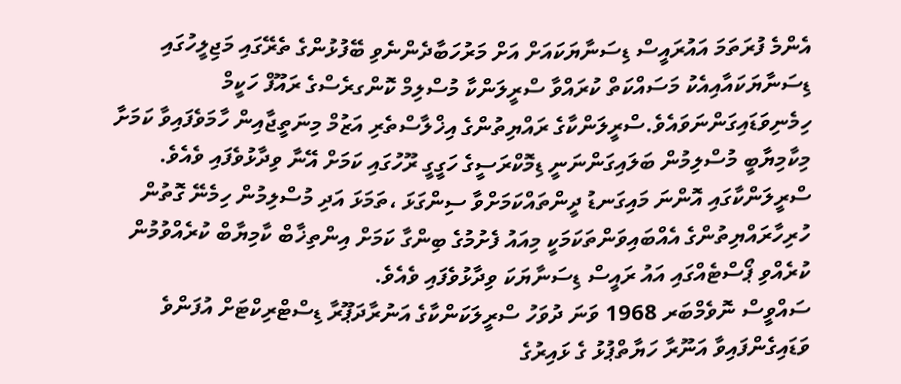އެންމެ ފުރަތަމަ އައުރައީސް ޑިސަނާޔަކައަށް އަށް މަރުހަބާދެންނެވި ބޭފުޅުންގެ ތެރޭގައި މަޖިލީހުގައި ޑިސަނާޔަކައާއިއެކު މަސައްކަތް ކުރައްވާ ސްރީލަންކާ މުސްލިމް ކޮންގރެސްގެ ރައޫފް ހަކީމް ހިމެނިވަޑައިގަންނަވައެވެ.ސްރީލަންކާގެ ރައްޔިތުންގެ އިޚްލާސްތެރި އަޒުމް މިނަތީޖާއިން ހާމަވެފައިވާ ކަމަށާ މިކާމިޔާބީ މުސްލިމުން ބަލައިގަންނަނީ ޑިމޮކްރަސީގެ ހަގީގީ ރޫހުގައި ކަމަށް އޭނާ ވިދާޅުވެފައި ވެއެވެ.
ސްރީލަންކާގައި އޮންނަ މައިގަނޑު ދީންތައްކަމަށްވާ ސިންގަޅަ ،ތަމަޅަ އަދި މުސްލިމުން ހިމެނޭ ގޮތުން ހުރިހާރައްޔިތުންގެ އެއްބައިވަންތަކަމަކީ މިއައު ފެށުމުގެ ބިންގާ ކަމަށް އިންތިޚާބް ކާމިޔާބް ކުރެއްވުމުން ކުރެއްވި ޕޯސްޓެއްގައި އައު ރައީސް ޑިސަނާޔަކަ ވިދާޅުވެފައި ވެއެވެ.
ސައްވީސް ނޮވެމްބަރ 1968 ވަނަ ދުވަހު ސްރީލަކަންކާގެ އަނުރާދަޕޫރާ ޑިސްޓްރިކްޓަށް އުފަންވެ ވަޑައިގެންފައިވާ އަނޫރާ ހަޔާތްޕުޅު ގެ ޅައިރުގެ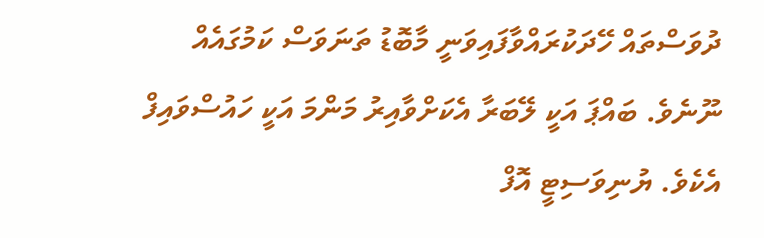ދުވަސްތައް ހޭދަކުރައްވާފައިވަނީ މާބޮޑު ތަނަވަސް ކަމުގައެއް ނޫނެވެ. ބައްޕަ އަކީ ލޭބަރާ އެކަށްވާއިރު މަންމަ އަކީ ހައުސްވައިފް އެކެވެ. ޔުނިވަސިޓީ އޮފް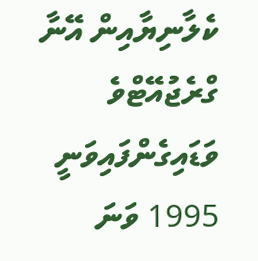ކެލާނިޔާއިން އޭނާ ގްރެޖުއޭޓްވެ ވަޑައިގެންފައިވަނީ 1995 ވަނަ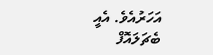އަހަރުއެވެ. އެއީ ބެޗަލައޮފް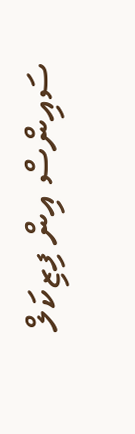ސައިންސް އިން ފިޒިކަލް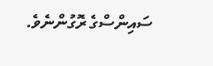ސައިންސްގެ ރޮގުންނެވެ.